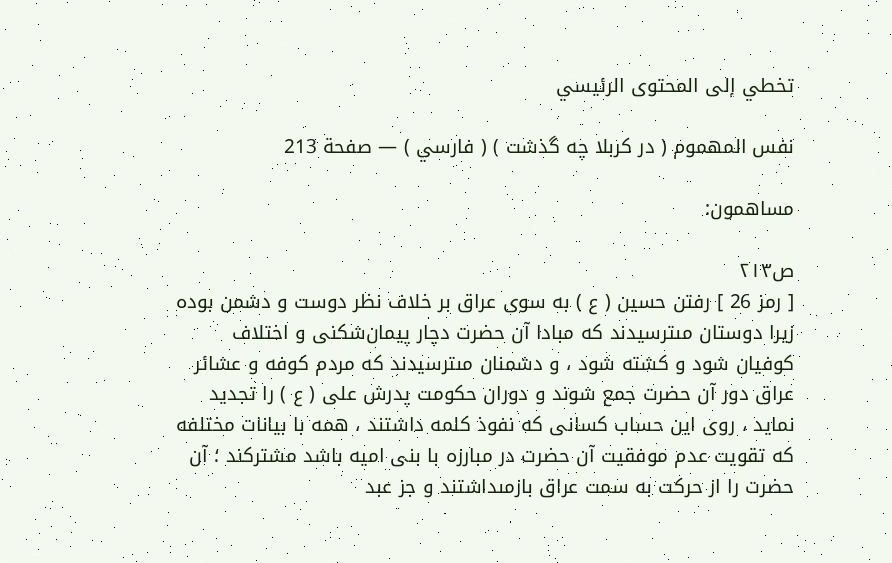تخطي إلى المحتوى الرئيسي

نفس المهموم ( در كربلا چه گذشت ) ( فارسي ) — صفحة 213

مساهمون:

ص٢١٣
[ رمز 26 ] رفتن حسين ( ع ) به سوى عراق بر خلاف نظر دوست و دشمن بوده زيرا دوستان مىترسيدند كه مبادا آن حضرت دچار پيمان‌شكنى و اختلاف كوفيان شود و كشته شود ، و دشمنان مىترسيدند كه مردم كوفه و عشائر عراق دور آن حضرت جمع شوند و دوران حكومت پدرش على ( ع ) را تجديد نمايد ، روى اين حساب كسانى كه نفوذ كلمه داشتند ، همه با بيانات مختلفه كه تقويت عدم موفقيت آن حضرت در مبارزه با بنى اميه باشد مشتركند ؛ آن حضرت را از حركت به سمت عراق بازمىداشتند و جز عبد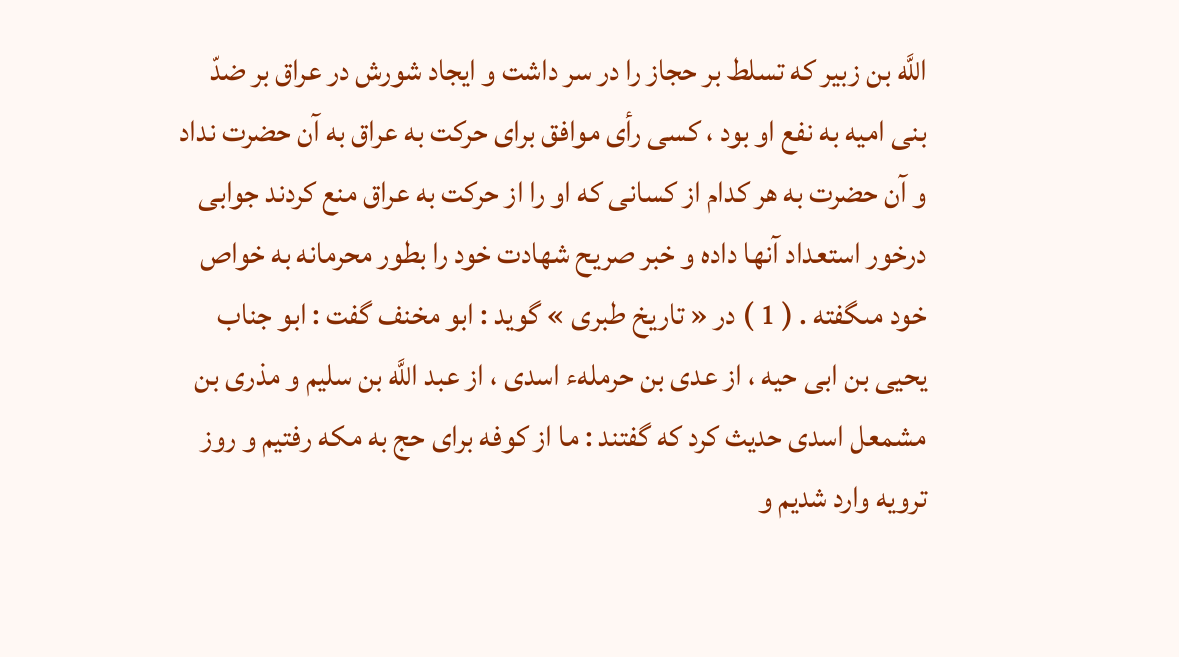اللَّه بن زبير كه تسلط بر حجاز را در سر داشت و ايجاد شورش در عراق بر ضدّ بنى اميه به نفع او بود ، كسى رأى موافق براى حركت به عراق به آن حضرت نداد و آن حضرت به هر كدام از كسانى كه او را از حركت به عراق منع كردند جوابى درخور استعداد آنها داده و خبر صريح شهادت خود را بطور محرمانه به خواص خود مىگفته . ( 1 ) در « تاريخ طبرى » گويد : ابو مخنف گفت : ابو جناب يحيى بن ابى حيه ، از عدى بن حرملهء اسدى ، از عبد اللَّه بن سليم و مذرى بن مشمعل اسدى حديث كرد كه گفتند : ما از كوفه براى حج به مكه رفتيم و روز ترويه وارد شديم و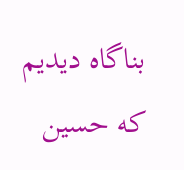بناگاه ديديم كه حسين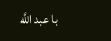با عبد اللَّه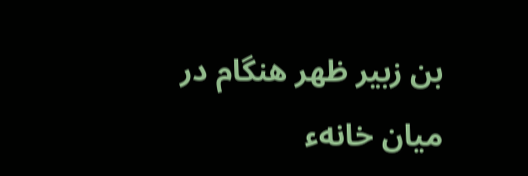بن زبير ظهر هنگام در ميان خانهء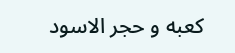كعبه و حجر الاسود